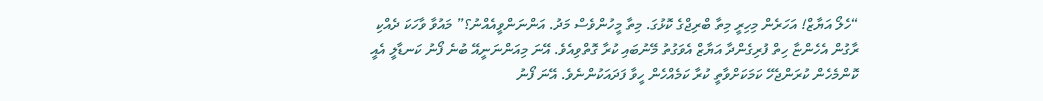“ހެލޯ އަޔާޒް! އަހަރެން މިހިރީ މިތާ ބްރިޖްގެ ކޮޅުގަ. މިތާ މީހުންވެސް މަދު. އަންނަންވީއެއްނު؟” މައުވާ ވާހަކަ ދެއްކި ރާގުން އެހެންޏާ ހިތް ފުރިގެންދާ އަޔާޒް އެވަގުތު މޭނުބައި ކުރާ ގޮތްވިއެވެ. އޭނަ މިއަންނަނީއޭ ބުނެ ފޯނު ކަނޑާލީ އެއީ ކޮންމެހެން ކުރަންޖެހޭ ކަމަކަށްވާތީ ކުރާ ކަމެއްހެން ހީވާ ފަދައަކުންނެވެ. އޭނަ ފޯނު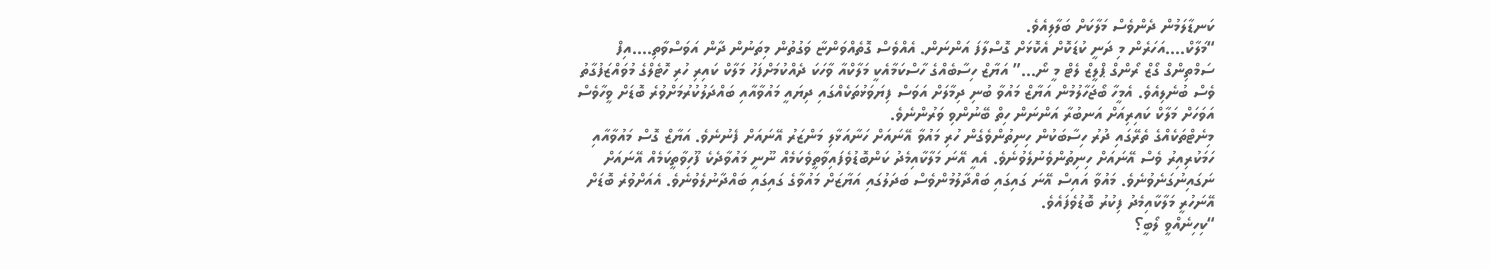ކަނޑާލަމުން ދެންވެސް މަލާކަށް ބަލާލިއެވެ.
“މަލާކް….އަހަރެން މި ދަނީ ކުޑަކޮށް އެކޮޅަށް ގޮސްލާފަ އަންނަން. އެއްވެސް ގޮތެއްވަންޏާ ވަގުތުން މިތަނުން ދާން އަވަސްވާތި….އިފް ސަމްތިންގް ގޯޒް ރޯންގް ޕްލީޒް ލެޓް މީ ނޯ…” އަޔާޒް ހިސާބެއްގެ ހާސްކަމާއެކީ މަލާކްއާ ވާހަކަ ދެއްކުމަށްފަހު މަލާކް ކައިރި ހުރި ހޮޓެލްގެ މުވައްޒަފުގާތު ވެސް ބުނެލިއެވެ. އެމީހާ ބޯޖަހާލުމުން އަޔާޒް މައުވާ ބުނި ދިމާލަށް އަވަސް ފިޔަވަޅުތަކެއްގައި ދިޔައީ މައުވާއާއި ބައްދަލުކުރުމަށްވުރެ ބޮޑަށް ވީހާވެސް އަވަހަށް މަލާކް ކައިރިއަށް އަނބުރާ އަންނަން ހިތް ބޭނުންވި ވަރުންނެވެ.
މިނެޓްތަކެއްގެ ތެރޭގައި ދުރު ހިސާބަކުން ހިނިތުންވެގެން ހުރި މައުވާ އޭނައަށް ހަނާއަޅާލި މަންޒަރު އޭނައަށް ފެނުނެވެ. އަޔާޒް ގޮސް މައުވާއާއި ހަމަކުރިއިރު ވެސް އޭނައަށް ހިނިތުންވެނުލެވުނެވެ. އެއީ އޭނަ މަލާކާއިމެދު ކަންބޮޑުވެފައިވާތީވެކަމެއް ނޫނީ މައުވާދެކެ ފޫހިވާތީކަމެއް އޭނައަށް ނަގައިނުގަނެވުނެވެ. މައުވާ އައިސް އޭނަ ގައިގައި ބައްދާލުމުންވެސް ބަދަލުގައި އަޔާޒަށް މައުވާގެ ގައިގައި ބައްދާނުލެވުނެވެ. އެއަށްވުރެ ބޮޑަށް އޭނަހުރީ މަލާކާއިމެދު ފިކުރު ބޮޑުވެފައެވެ.
“ކިހިނެއްވީ ލޯބީ؟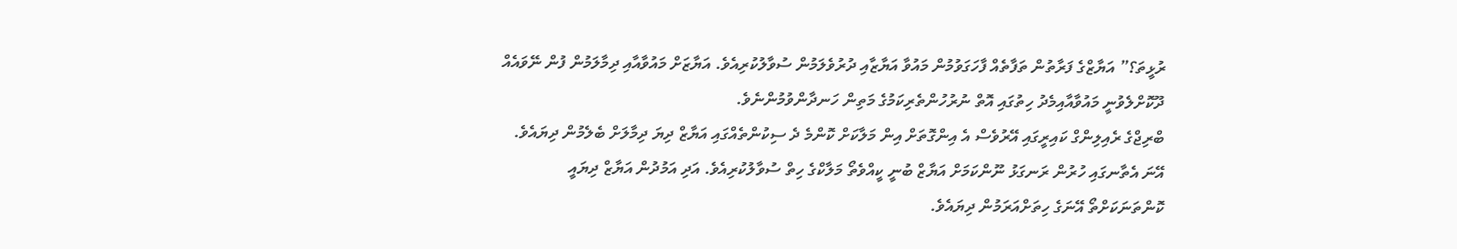ރުޅީތަ؟” އަޔާޒްގެ ފަރާތުން ތަފާތެއް ފާހަގަވުމުން މައުވާ އަޔާޒާއި ދުރުވެލަމުން ސުވާލުކުރިއެވެ. އަޔާޒަށް މައުވާއާއި ދިމާލަމުން ފުން ނޭވައެއް ދޫކޮށްލެވުނީ މައުވާއާއިމެދު ހިތުގައި އޮތް ނުރުހުންތެރިކަމުގެ މަތިން ހަނދާންވުމުންނެވެ.
ބްރިޖްގެ ރެއިލިންގް ކައިރީގައި އޭރުވެސް އެ އިންގޮތަށް އިން މަލާކަށް ކޮންމެ ދެ ސިކުންތެއްގައި އަޔާޒް ދިޔަ ދިމާލަށް ބެލެމުން ދިޔައެވެ. އޭނަ އެތާނގައި ހުރުން ރަނގަޅު ނޫންކަމަށް އަޔާޒް ބުނީ ކީއްވެތޯ މަލާކްގެ ހިތް ސުވާލުކުރިއެވެ. އަދި އަމުދުން އަޔާޒް ދިޔައީ ކޮންތަނަކަށްތޯ އޭނަގެ ހިތަށްއަރަމުން ދިޔައެވެ.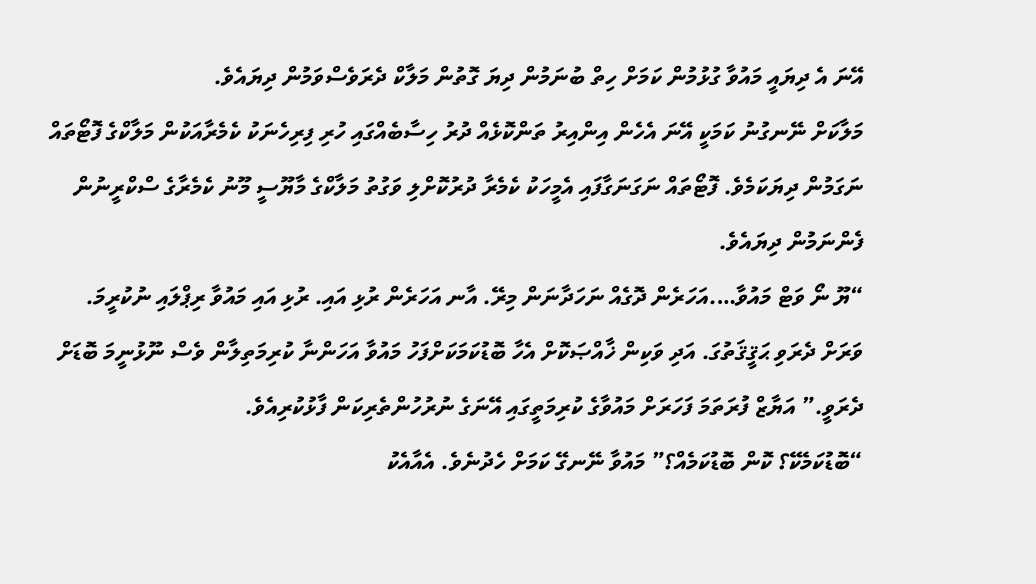އޭނަ އެ ދިޔައީ މައުވާ ގުޅުމުން ކަމަށް ހިތް ބުނަމުން ދިޔަ ގޮތުން މަލާކް ދެރަވެސްވަމުން ދިޔައެވެ.
މަލާކަށް ނޭނގުނު ކަމަކީ އޭނަ އެހެން އިންއިރު ތަންކޮޅެއް ދުރު ހިސާބެއްގައި ހުރި ފިރިހެނަކު ކެމެރާއަކުން މަލާކްގެ ފޮޓޯތައް ނަގަމުން ދިޔަކަމެވެ. ފޮޓޯތައް ނަގަނަގާފައި އެމީހަކު ކެމެރާ ދުރުކޮށްލި ވަގުތު މަލާކްގެ މާޔޫސީ މޫނު ކެމެރާގެ ސްކްރީނުން ފެންނަމުން ދިޔައެވެ.
“ޔޫ ނޯ ވަޓް މައުވާ….އަހަރެން ދޮގެއް ނަހަދާނަން މިރޭ. އާނ އަހަރެން ރުޅި އައި. ރުޅި އައި މައުވާ ރިޕްލައި ނުކުރީމަ. ވަރަށް ދެރަވި ޙަޤީޤަތުގަ. އަދި ވަކިން ޚާއްޞަކޮށް އެހާ ބޮޑުކަމަކަށްފަހު މައުވާ އަހަންނާ ކުރިމަތިލާން ވެސް ނޫޅުނީމަ ބޮޑަށް ދެރަވީ.” އަޔާޒް ފުރަތަމަ ފަހަރަށް މައުވާގެ ކުރިމަތީގައި އޭނަގެ ނުރުހުންތެރިކަން ފާޅުކުރިއެވެ.
“ބޮޑުކަމެކޭ؟ ކޮން ބޮޑުކަމެއް؟” މައުވާ ނޭނގޭ ކަމަށް ހެދުނެވެ. އެއާއެކު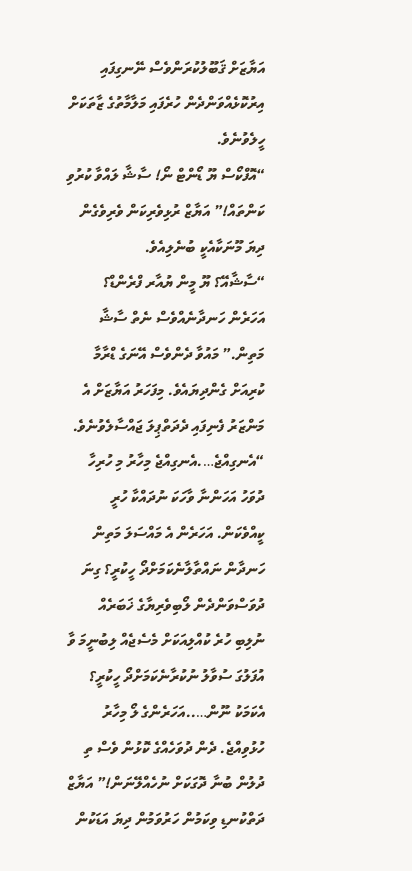އަޔާޒަށް ޤަބޫލުކުރަންވެސް ނޭނގިފައި އިރުކޮޅެއްވަންދެން ހުރެފައި މަލާމާތުގެ ޒާތަކަށް ހީލެވުނެވެ.
“އޮފްކޯސް ޔޫ ޑޯންޓް ނޯ! ސާޝާ ލައްވާ ކުރުވި ކަންތައް!” އަޔާޒް ރުޅިވެރިކަން ވެރިވެގެން ދިޔަ މޫނަކާއެކީ ބުނެލިއެވެ.
“ސާޝާއޭ؟ ޔޫ މީން ޔުއާރ ފްރެންޑް؟ އަހަރެން ހަނދާނެއްވެސް ނެތް ސާޝާ މަތިން.” މައުވާ ދެންވެސް އޭނަގެ ޑްރާމާ ކުރިއަށް ގެންދިޔައެވެ. މިފަހަރު އަޔާޒަށް އެ މަންޒަރު ފެނިފައި ދެދަތްޕިލަ ޖައްސާލެވުނެވެ.
“އެނގިއްޖެ….އެނގިއްޖެ މިހާރު މި ހުރިހާ ދުވަހު އަހަންނާ ވާހަކަ ނުދައްކާ ހުރީ ކީއްވެކަން. އަހަރެން އެ މައްސަލަ މަތިން ހަނދާން ނައްތާލާނެކަމަށްދޯ ހީކުރީ؟ ގިނަ ދުވަސްވަންދެން ލޯބިވެރިޔާގެ ޚަބަރެއް ނުލިބި ހުރެ ކުއްލިއަކަށް މެސެޖެއް ލިބުނީމަ ވާ އުފަލުގަ ސުވާލު ނުކުރާނެކަމަށްދޯ ހީކުރީ؟ އެކަމަކު ނޫން…..އަހަރެންގެ ލޯ މިހާރު ހުޅުވިއްޖެ. ދެން ދުވަހެއްގެ ކޮޅުން ވެސް ތި ދުލުން ބުނާ ދޮގަކަށް ނުހެއްލޭނަން!” އަޔާޒް ދަތްކުނޑި ވިކަމުން ހަރުވަމުން ދިޔަ އަޑަކުން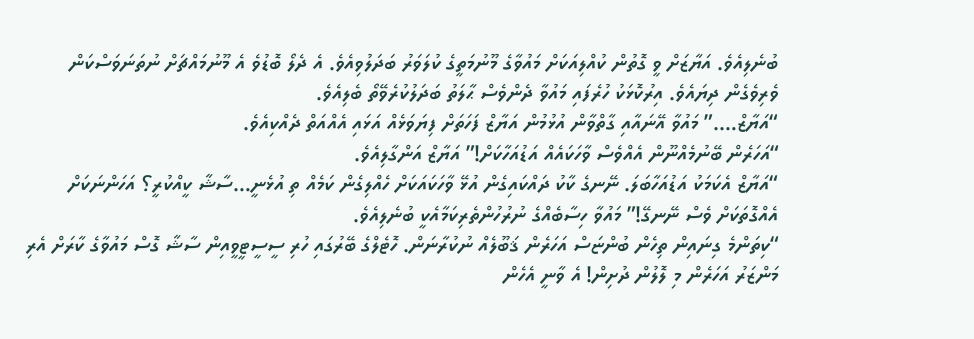ބުނެލިއެވެ. އަޔާޒަށް ވީ ގޮތުން ކުއްލިއަކަށް މައުވާގެ މޫނުމަތީގެ ކުލަވަރު ބަދަލުވިއެވެ. އެ ދެލޯ ބޮޑުވެ އެ މޫނުމައްޗަށް ނުތަނަވަސްކަން ވެރިވެގެން ދިޔައެވެ. އިރުކޮޅަކު ހުރެފައި މައުވާ ދެންވެސް ޙާލަތު ބަދަލުކުރެވޭތޯ ބެލިއެވެ.
“އަޔާޒް….” މައުވާ އޭނައާއި ގާތްވާން އުޅުމުން އަޔާޒް ފަހަތަށް ފިޔަވަޅެއް އަޅައި އެއްއަތް ދެއްކިއެވެ.
“އަހަރެން ބޭނުމެއްނޫން އެއްވެސް ވާހަކައެއް އަޑުއަހާކަށް!” އަޔާޒް އަންގާލިއެވެ.
“އަޔާޒް އެކަމަކު އަޑުއަހާބަލަ. ނޭނގެ ކާކު ދައްކައިގެން އުޅޭ ވާހަކައަކަށް ހެއްލިގެން ކަމެއް ތި އުޅެނީ…ސާޝާ ކީއްކުރީ؟ އަހަންނަކަށް އެއްގޮތަކަށް ވެސް ނޭނގޭ!” މައުވާ ހިސާބެއްގެ ނުރުހުންތެރިކަމާއެކީ ބުނެލިއެވެ.
“ކިތަންމެ ގިނައިން ތިހެން ބުންޏަސް އަހަރެން ޤަބޫލެއް ނުކުރާނަން. ހޮޓެލްގެ ބޭރުގައި ހުރި ސީސީޓީވީއިން ސާޝާ ގޮސް މައުވާގެ ކާރަށް އެރި މަންޒަރު އަހަރެން މި ލޮލުން ދުށިން! އެ ވާނީ އެހެން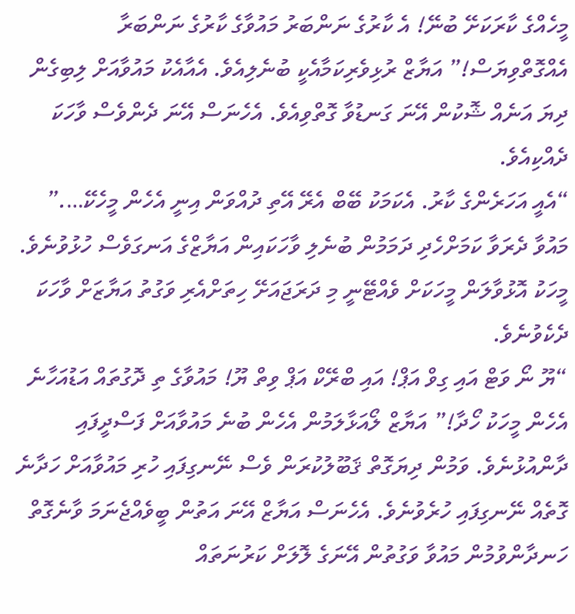މީހެއްގެ ކާރަކަށޭ ބުނޭ! އެ ކާރުގެ ނަންބަރު މައުވާގެ ކާރުގެ ނަންބަރާ އެއްގޮތްވިޔަސް!” އަޔާޒް ރުޅިވެރިކަމާއެކީ ބުނެލިއެވެ. އެއާއެކު މައުވާއަށް ލިބިގެން ދިޔަ އަނެއް ޝޮކުން އޭނަ ގަނޑުވާ ގޮތްވިއެވެ. އެހެނަސް އޭނަ ދެންވެސް ވާހަކަ ދެއްކިއެވެ.
“އެއީ އަހަރެންގެ ކާރު. އެކަމަކު ބޭބް އެރޭ އޭތި ދުއްވަން އިނީ އެހެން މީހެކޭ….” މައުވާ ދެރަވާ ކަމަށްހެދި ދަމަމުން ބުނެލި ވާހަކައިން އަޔާޒްގެ އަނގަވެސް ހުޅުވުނެވެ. މީހަކު އޮޅުވާލަން މީހަކަށް ވެއްޓޭނީ މި ދަރަޖައަށޭ ހިތަށްއެރި ވަގުތު އަޔާޒަށް ވާހަކަ ދެކެވުނެވެ.
“ޔޫ ނޯ ވަޓް އައި ގިވް އަޕް! އައި ބްރޭކް އަޕް ވިތް ޔޫ! މައުވާގެ ތި ދޮގުތައް އަޑުއަހާނެ އެހެން މީހަކު ހޯދާ!” އަޔާޒް ލޯއަޅާލަމުން އެހެން ބުނެ މައުވާއަށް ފަސްދީފައި ދާންއުޅުނެވެ. ވަމުން ދިޔަގޮތް ޤަބޫލުކުރަން ވެސް ނޭނގިފައި ހުރި މައުވާއަށް ހަދާނެ ގޮތެއް ނޭނގިފައި ހުރެވުނެވެ. އެހެނަސް އަޔާޒް އޭނަ އަތުން ބީވެއްޖެނަމަ ވާނެގޮތް ހަނދާންވުމުން މައުވާ ވަގުތުން އޭނަގެ ލޮލަށް ކަރުނަތައް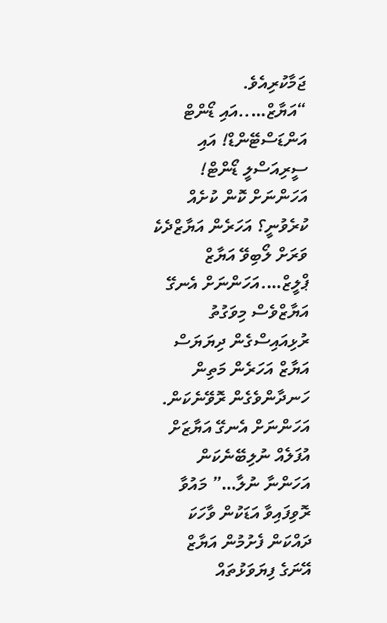ޖަމާކުރިއެވެ.
“އަޔާޒް…..އައި ޑޯންޓް އަންޑަސްޓޭންޑް! އައި ސީރިއަސްލީ ޑޯންޓް! އަހަންނަށް ކޮން ކުށެއް ކުރެވުނީ؟ އަހަރެން އަޔާޒްދެކެ ވަރަށް ލޯބިވޭ އަޔާޒް ޕްލީޒް….އަހަންނަށް އެނގޭ އަޔާޒްވެސް މިވަގުތު ރުޅިއައިސްގެން ދިޔަޔަސް އަޔާޒް އަހަރެން މަތިން ހަނދާންވެގެން ރޮވޭނެކަން. އަހަންނަށް އެނގޭ އަޔާޒަށް އުފަލެއް ނުލިބޭނެކަން އަހަންނާ ނުލާ…” މައުވާ ރޮވިފައިވާ އަޑަކުން ވާހަކަ ދައްކަން ފެށުމުން އަޔާޒް އޭނަގެ ފިޔަވަޅުތައް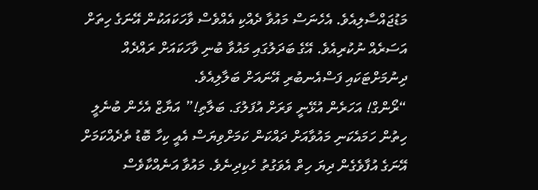މަޑުޖައްސާލިއެވެ. އެހެނަސް މައުވާ ދެއްކި އެއްވެސް ވާހަކައަކުން އޭނަގެ ހިތަށް އަސަރެއް ނުކުރިއެވެ. އޭގެ ބަދަލުގައި މައުވާ ބުނި ވާހަކައަށް ރައްދެއް ދިނުމަށްޓަކައި ފަސްއެނބުރި އޭނައަށް ބަލާލިއެވެ.
“ރޯންގް! އަހަރެން އުޅޭނީ ވަރަށް އުފަލުގަ. ބަލާތި!” އަޔާޒް އެހެން ބުނެލީ ހިތުން ހަމައެކަނި މައުވާއަށް ދައްކަން ކަމަށްވިޔަސް އެއީ ކިހާ ބޮޑު ތެދެއްކަމަށް އޭނަގެ އުފާވެގެން ދިޔަ ހިތް އެވަގުތު ހެކިދިނެވެ. މައުވާ އަނެއްކާވެސް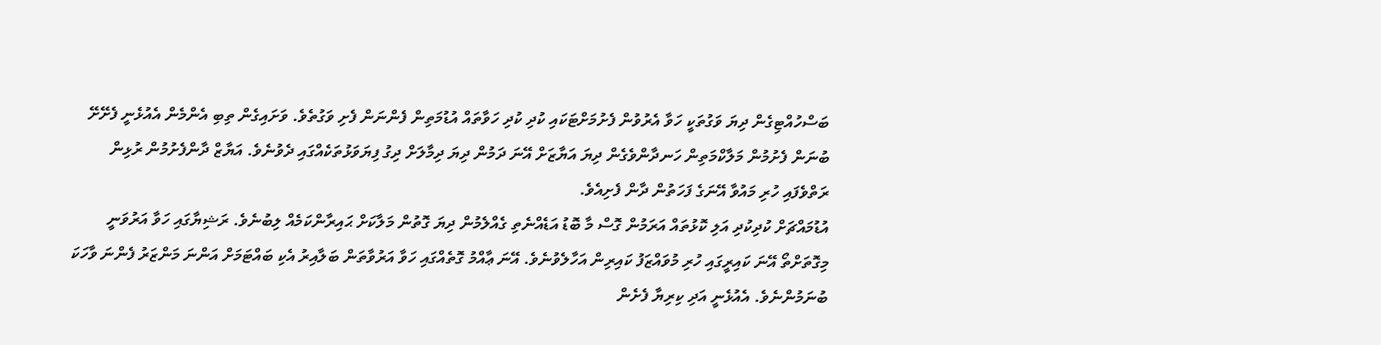ބަސްހުއްޓިގެން ދިޔަ ވަގުތަކީ ހަވާ އެރުވުން ފެށުމަށްޓަކައި ކުދި ކުދި ހަވާތައް އުޑުމަތިން ފެންނަން ފެށި ވަގުތެވެ. ވަށައިގެން ތިބި އެންމެން އެއުޅެނީ ފެށޭށޭ ބުނަން ފެށުމުން މަލާކްމަތިން ހަނދާންވެގެން ދިޔަ އަޔާޒަށް އޭނަ ދަމުން ދިޔަ ދިމާލަށް ދިގު ފިޔަވަޅުތަކެއްގައި ދެވުނެވެ. އަޔާޒް ދާންފެށުމުން ރުޅިން ރަތްވެފައި ހުރި މައުވާ އޭނަގެ ފަހަތުން ދާން ފެށިއެވެ.
އުޑުމައްޗަށް ކުދިކުދި އަލި ކޮޅުތައް އަރަމުން ގޮސް މާ ބޮޑު އަޑެއްނެތި ގެއްލެމުން ދިޔަ ގޮތުން މަލާކަށް ޙައިރާންކަމެއް ލިބުނެވެ. ރަޝިޔާގައި ހަވާ އަރުވަނީ މިގޮތަށްތޯ އޭނަ ކައިރީގައި ހުރި މުވައްޒަފު ކައިރިން އަހާލެވުނެވެ. އޭނަ ޢާއްމު ގޮތެއްގައި ހަވާ އަރުވާތަން ބަލާއިރު އެކި ބައްޓަމަށް އަންނަ މަންޒަރު ފެންނަ ވާހަކަ ބުނަމުންނެވެ. އެއުޅެނީ އަދި ކިރިޔާ ފެށެން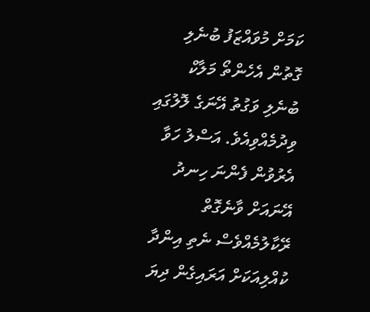ކަމަށް މުވައްޒަފު ބުނެލި ގޮތުން އެހެންތޯ މަލާކް ބުނެލި ވަގުތު އޭނަގެ ލޮލުގައި ވިދުމެއްވިއެވެ. އަސްލު ހަވާ އެރުވުން ފެންނަ ހިނދު އޭނައަށް ވާނެގޮތް ރޭކާލުމެއްވެސް ނެތި އިންދާ ކުއްލިއަކަށް އަރައިގެން ދިޔަ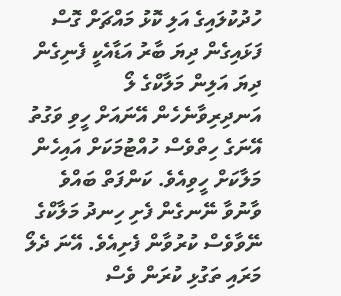ހުދުކުލައިގެ އަލި ކޮޅު މައްޗަށް ގޮސް ފަޅައިގެން ދިޔަ ބާރު އަޑާއެކީ ފެނިގެން ދިޔަ އަލިން މަލާކްގެ ލޯ އަނދިރިވާނެހެން އޭނައަށް ހީވި ވަގުތު އޭނަގެ ހިތްވެސް ހުއްޓުމަކަށް އައިހެން މަލާކަށް ހީވިއެވެ. ކަންފަތް ބައްވެ ވާނުވާ ނޭނގެން ފެށި ހިނދު މަލާކްގެ ނޭވާވެސް ކުރުވާން ފެށިއެވެ. އޭނަ ދެލޯ މަރައި ތަގުޅި ކުރަން ވެސް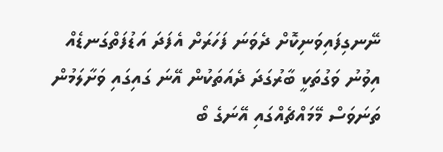ނޭނގިފައިވަނިކޮށް ދެވަނަ ފަހަރަށް އެފަދަ އަޑުފަތްގަނޑެއް އިވުނު ވަގުތަކީ ބާރުގަދަ ދެއަތަކުން އޭނަ ގައިގައި ވަށާލަމުން ތަނަވަސް މޭމައްޗެއްގައި އޭނަގެ ބޯ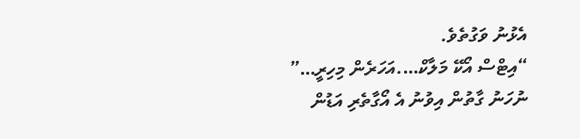އެޅުނު ވަގުތެވެ.
“އިޓްސް އޯކޭ މަލާކް….އަހަރެން މިހިރީ…” ނުހަނު ގާތުން އިވުނު އެ އޯގާތެރި އަޑުން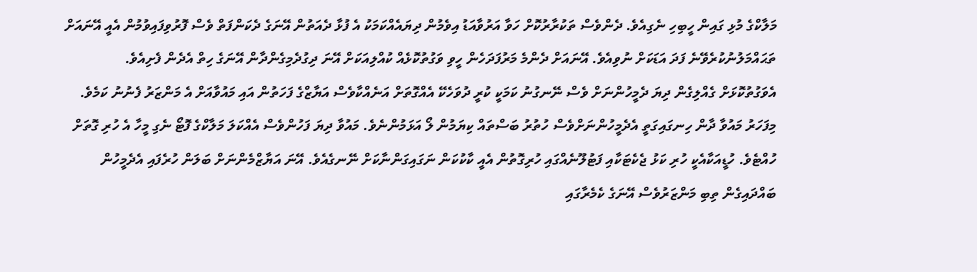މަލާކްގެ މުޅި ގައިން ހީބިހި ނެގިއެވެ. ދެންވެސް ތަކުރާރުކޮށް ހަވާ އަރުވާއަޑު އިވެމުން ދިޔައެއްކަމަކު އެ ފުޅާ ދެއަތުން އޭނަގެ ދެކަންފަތް ވެސް ފޮރުވިފައިވުމުން އެއީ އޭނައަށް ތަޙައްމަލުނުކުރެވޭނެ ފަދަ އަޑަކަށް ނުވިއެވެ. އޭނައަށް ދެންމެ މަރުފަދަހެން ހީވި ވަގުތުކޮޅެއް ކުއްލިއަކަށް އޭނަ ދިގުދެމިގެންދާން އޭނަގެ ހިތް އެދެން ފެށިއެވެ.
އެވަގުތުކޮޅަށް ގެއްލިގެން ދިޔަ ދެމީހުންނަށް ވެސް ނޭނގުނު ކަމަކީ ކުރީ ދުވަހެކޭ އެއްގޮތަށް އަނެއްކާވެސް އަޔާޒްގެ ފަހަތުން އައި މައުވާއަށް އެ މަންޒަރު ފެނުނު ކަމެވެ. މިފަހަރު މައުވާ ދާން ހިނގައިގަތީ އެދެމީހުންނަށްވެސް ހުތުރު ބަސްތައް ކިޔަމުން ލޯ އަޅަމުންނެވެ. މައުވާ ދިޔަ ފަހުންވެސް އެއްކަލަ މަލާކްގެ ފޮޓޯ ނެގި މީހާ އެ ހުރި ގޮތަށް ހުއްޓެވެ. ހުޑީއަކާއެކީ ހުރި ކަޅު ޖެކެޓަކާއި ފަޓުލޫނެއްގައި ހުރިގޮތުން އެއީ ކާކުކަން ނަގައިގަންނާކަށް ނޭނގެއެވެ. އޭނަ އަޔާޒްމެންނަށް ބަލަން ހުރެފައި އެދެމީހުން ބައްދައިގެން ތިބި މަންޒަރުވެސް އޭނަގެ ކެމެރާގައި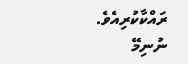ރައްކާކުރިއެވެ.
ނުނިމޭ